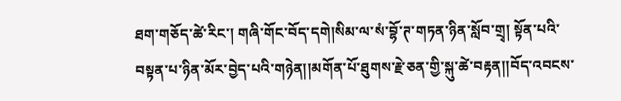ཐག་གཅོད་ཚེ་རིང་། གཞི་གོང་བོད་དགེ།སིམ་ལ་སཾ་བྷོ་ཊ་གཏན་ཉིན་སློབ་གྲྭ། སྟོན་པའི་བསྟན་པ་ཉིན་མོར་བྱེད་པའི་གཉེན།།མགོན་པོ་ཐུགས་རྗེ་ཅན་གྱི་སྐུ་ཚེ་བརྟན།།བོད་འབངས་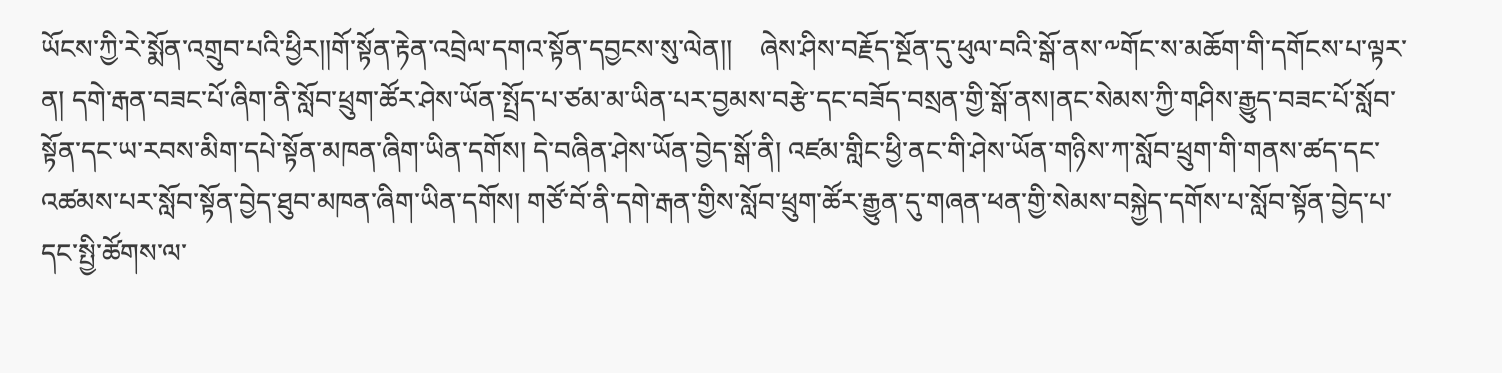ཡོངས་ཀྱི་རེ་སྨོན་འགྲུབ་པའི་ཕྱིར།།གོ་སྟོན་རྟེན་འབྲེལ་དགའ་སྟོན་དབྱངས་སུ་ལེན།།    ཞེས་ཤིས་བརྗོད་སྔོན་དུ་ཕུལ་བའི་སྒོ་ནས་༸གོང་ས་མཆོག་གི་དགོངས་པ་ལྟར་ན། དགེ་རྒན་བཟང་པོ་ཞིག་ནི་སློབ་ཕྲུག་ཚོར་ཤེས་ཡོན་སྤྲོད་པ་ཙམ་མ་ཡིན་པར་བྱམས་བརྩེ་དང་བཟོད་བསྲན་གྱི་སྒོ་ནས།ནང་སེམས་ཀྱི་གཤིས་རྒྱུད་བཟང་པོ་སློབ་སྟོན་དང་ཡ་རབས་མིག་དཔེ་སྟོན་མཁན་ཞིག་ཡིན་དགོས། དེ་བཞིན་ཤེས་ཡོན་བྱེད་སྒོ་ནི། འཛམ་གླིང་ཕྱི་ནང་གི་ཤེས་ཡོན་གཉིས་ཀ་སློབ་ཕྲུག་གི་གནས་ཚད་དང་འཚམས་པར་སློབ་སྟོན་བྱེད་ཐུབ་མཁན་ཞིག་ཡིན་དགོས། གཙོ་བོ་ནི་དགེ་རྒན་གྱིས་སློབ་ཕྲུག་ཚོར་རྒྱུན་དུ་གཞན་ཕན་གྱི་སེམས་བསྐྱེད་དགོས་པ་སློབ་སྟོན་བྱེད་པ་དང་སྤྱི་ཚོགས་ལ་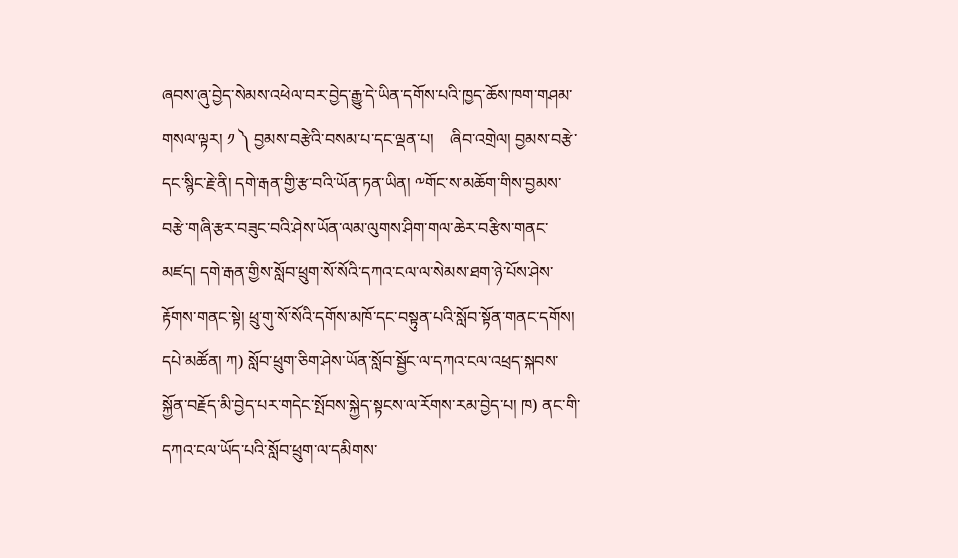ཞབས་ཞུ་བྱེད་སེམས་འཕེལ་བར་བྱེད་རྒྱུ་དེ་ཡིན་དགོས་པའི་ཁྱད་ཆོས་ཁག་གཤམ་གསལ་ལྟར། ༡ ༽ བྱམས་བརྩེའི་བསམ་པ་དང་ལྡན་པ།    ཞིབ་འགྲེལ། བྱམས་བརྩེ་དང་སྙིང་རྗེ་ནི། དགེ་རྒན་གྱི་རྩ་བའི་ཡོན་ཏན་ཡིན། ༸གོང་ས་མཆོག་གིས་བྱམས་བརྩེ་གཞི་རྩར་བཟུང་བའི་ཤེས་ཡོན་ལམ་ལུགས་ཤིག་གལ་ཆེར་བརྩིས་གནང་མཛད། དགེ་རྒན་གྱིས་སློབ་ཕྲུག་སོ་སོའི་དཀའ་ངལ་ལ་སེམས་ཐག་ཉེ་པོས་ཤེས་རྟོགས་གནང་སྟེ། ཕྲུ་གུ་སོ་སོའི་དགོས་མཁོ་དང་བསྟུན་པའི་སློབ་སྟོན་གནང་དགོས། དཔེ་མཚོན། ཀ) སློབ་ཕྲུག་ཅིག་ཤེས་ཡོན་སློབ་སྦྱོང་ལ་དཀའ་ངལ་འཕྲད་སྐབས་སྐྱོན་བརྗོད་མི་བྱེད་པར་གདེང་སྤོབས་སྐྱེད་སྟངས་ལ་རོགས་རམ་བྱེད་པ། ཁ) ནང་གི་དཀའ་ངལ་ཡོད་པའི་སློབ་ཕྲུག་ལ་དམིགས་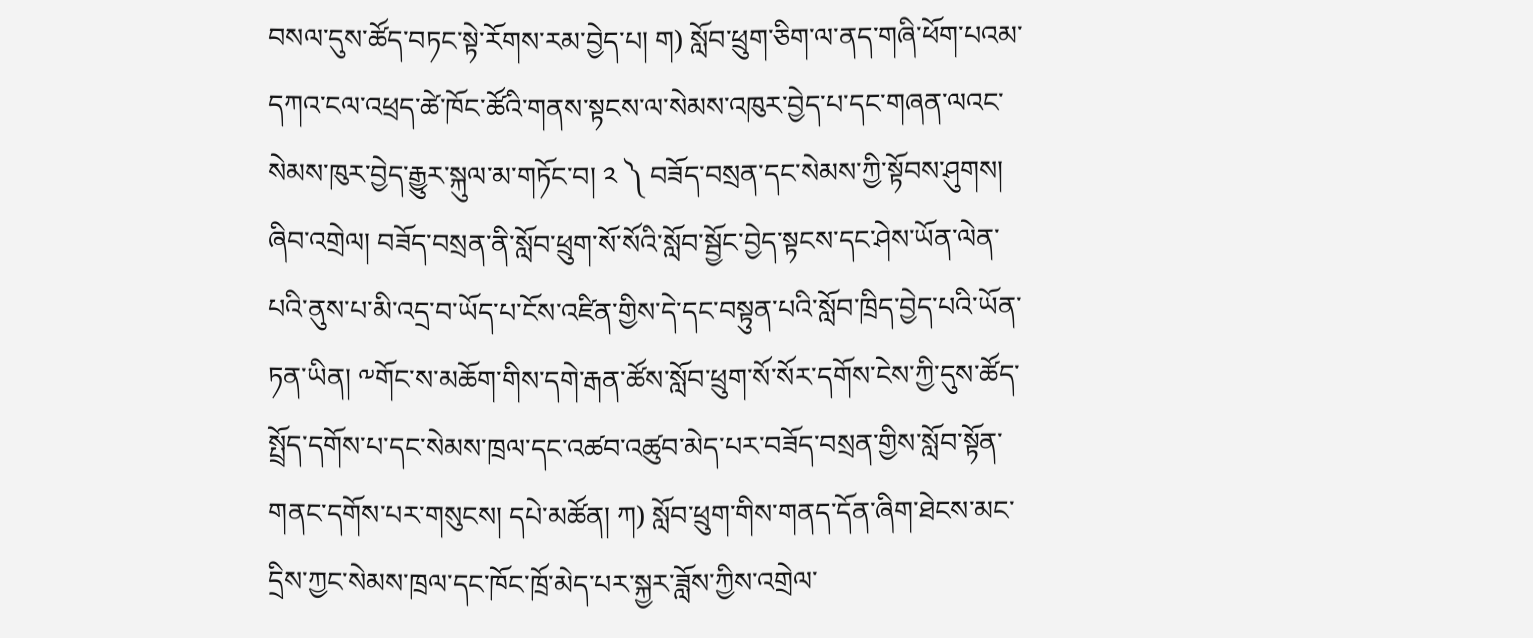བསལ་དུས་ཚོད་བཏང་སྟེ་རོགས་རམ་བྱེད་པ། ག) སློབ་ཕྲུག་ཅིག་ལ་ནད་གཞི་ཕོག་པའམ་དཀའ་ངལ་འཕྲད་ཚེ་ཁོང་ཚོའི་གནས་སྟངས་ལ་སེམས་འཁུར་བྱེད་པ་དང་གཞན་ལའང་སེམས་ཁུར་བྱེད་རྒྱུར་སྐུལ་མ་གཏོང་བ། ༢ ༽ བཟོད་བསྲན་དང་སེམས་ཀྱི་སྟོབས་ཤུགས།    ཞིབ་འགྲེལ། བཟོད་བསྲན་ནི་སློབ་ཕྲུག་སོ་སོའི་སློབ་སྦྱོང་བྱེད་སྟངས་དང་ཤེས་ཡོན་ལེན་པའི་ནུས་པ་མི་འདྲ་བ་ཡོད་པ་ངོས་འཛིན་གྱིས་དེ་དང་བསྟུན་པའི་སློབ་ཁྲིད་བྱེད་པའི་ཡོན་ཏན་ཡིན། ༸གོང་ས་མཆོག་གིས་དགེ་རྒན་ཚོས་སློབ་ཕྲུག་སོ་སོར་དགོས་ངེས་ཀྱི་དུས་ཚོད་སྤྲོད་དགོས་པ་དང་སེམས་ཁྲལ་དང་འཚབ་འཚུབ་མེད་པར་བཟོད་བསྲན་གྱིས་སློབ་སྟོན་གནང་དགོས་པར་གསུངས། དཔེ་མཚོན། ཀ) སློབ་ཕྲུག་གིས་གནད་དོན་ཞིག་ཐེངས་མང་དྲིས་ཀྱང་སེམས་ཁྲལ་དང་ཁོང་ཁྲོ་མེད་པར་སྐྱར་ཟློས་ཀྱིས་འགྲེལ་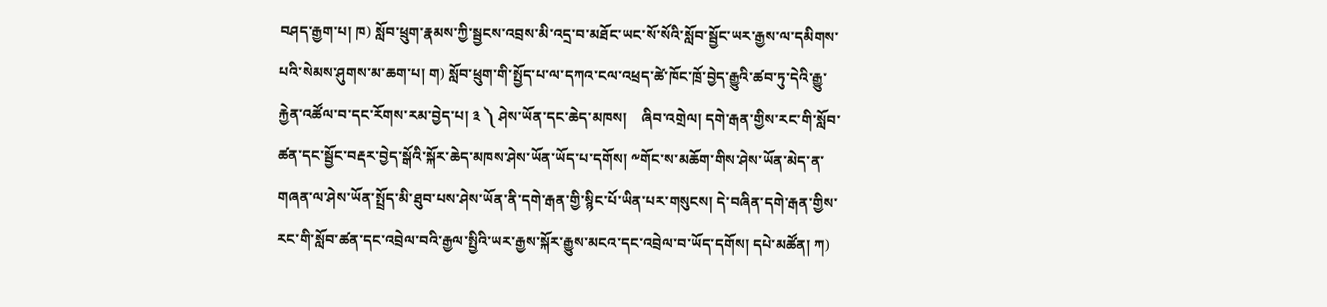བཤད་རྒྱག་པ། ཁ) སློབ་ཕྲུག་རྣམས་ཀྱི་སྦྱངས་འབྲས་མི་འདྲ་བ་མཐོང་ཡང་སོ་སོའི་སློབ་སྦྱོང་ཡར་རྒྱས་ལ་དམིགས་པའི་སེམས་ཤུགས་མ་ཆག་པ། ག) སློབ་ཕྲུག་གི་སྤྱོད་པ་ལ་དཀའ་ངལ་འཕྲད་ཚེ་ཁོང་ཁྲོ་བྱེད་རྒྱུའི་ཚབ་ཏུ་དེའི་རྒྱུ་རྐྱེན་འཚོལ་བ་དང་རོགས་རམ་བྱེད་པ། ༣ ༽ ཤེས་ཡོན་དང་ཆེད་མཁས།    ཞིབ་འགྲེལ། དགེ་རྒན་གྱིས་རང་གི་སློབ་ཚན་དང་སྦྱོང་བརྡར་བྱེད་སྒོའི་སྐོར་ཆེད་མཁས་ཤེས་ཡོན་ཡོད་པ་དགོས། ༸གོང་ས་མཆོག་གིས་ཤེས་ཡོན་མེད་ན་གཞན་ལ་ཤེས་ཡོན་སྤྲོད་མི་ཐུབ་པས་ཤེས་ཡོན་ནི་དགེ་རྒན་གྱི་སྙིང་པོ་ཡིན་པར་གསུངས། དེ་བཞིན་དགེ་རྒན་གྱིས་རང་གི་སློབ་ཚན་དང་འབྲེལ་བའི་རྒྱལ་སྤྱིའི་ཡར་རྒྱས་སྐོར་རྒྱུས་མངའ་དང་འབྲེལ་བ་ཡོད་དགོས། དཔེ་མཚོན། ཀ)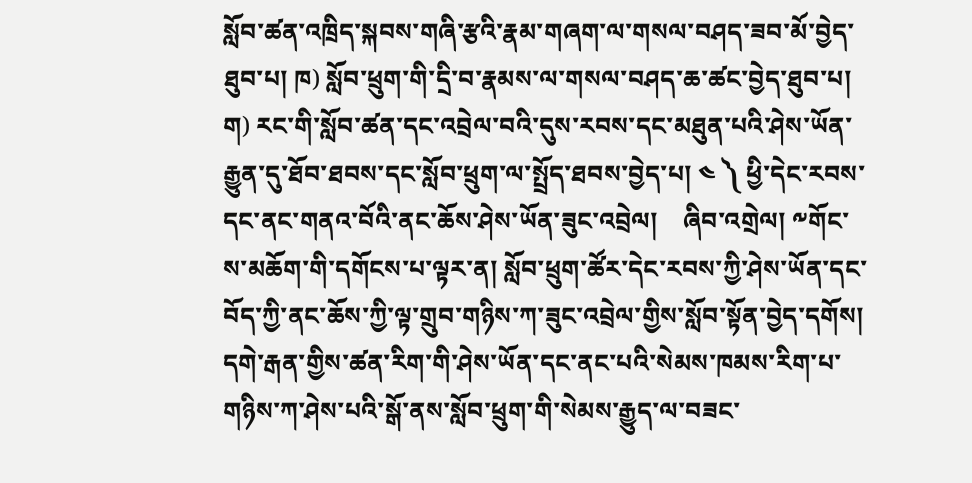སློབ་ཚན་འཁྲིད་སྐབས་གཞི་རྩའི་རྣམ་གཞག་ལ་གསལ་བཤད་ཟབ་མོ་བྱེད་ཐུབ་པ། ཁ) སློབ་ཕྲུག་གི་དྲི་བ་རྣམས་ལ་གསལ་བཤད་ཆ་ཚང་བྱེད་ཐུབ་པ། ག) རང་གི་སློབ་ཚན་དང་འབྲེལ་བའི་དུས་རབས་དང་མཐུན་པའི་ཤེས་ཡོན་རྒྱུན་དུ་ཐོབ་ཐབས་དང་སློབ་ཕྲུག་ལ་སྤྲོད་ཐབས་བྱེད་པ། ༤ ༽ ཕྱི་དེང་རབས་དང་ནང་གནའ་བོའི་ནང་ཆོས་ཤེས་ཡོན་ཟུང་འབྲེལ།    ཞིབ་འགྲེལ། ༸གོང་ས་མཆོག་གི་དགོངས་པ་ལྟར་ན། སློབ་ཕྲུག་ཚོར་དེང་རབས་ཀྱི་ཤེས་ཡོན་དང་བོད་ཀྱི་ནང་ཆོས་ཀྱི་ལྟ་གྲུབ་གཉིས་ཀ་ཟུང་འབྲེལ་གྱིས་སློབ་སྟོན་བྱེད་དགོས། དགེ་རྒན་གྱིས་ཚན་རིག་གི་ཤེས་ཡོན་དང་ནང་པའི་སེམས་ཁམས་རིག་པ་གཉིས་ཀ་ཤེས་པའི་སྒོ་ནས་སློབ་ཕྲུག་གི་སེམས་རྒྱུད་ལ་བཟང་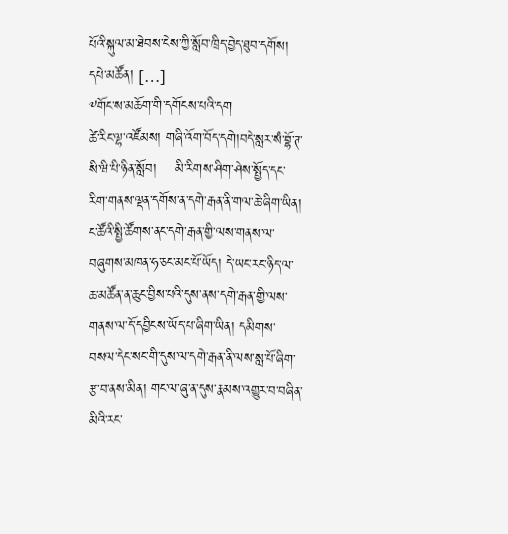པོའི་སྐུལ་མ་ཐེབས་ངེས་ཀྱི་སློབ་ཁྲིད་བྱེད་ཐུབ་དགོས། དཔེ་མཚོན། […]
༸གོང་ས་མཆོག་གི་དགོངས་པའི་དག
ཚེ་རིང་ལྷ་འཛོམས། གཞི་འོག་བོད་དགེ།བདེ་སླར་སཾ་བྷོ་ཊ་སི་ཝི་པི་ཉིན་སློབ།    མི་རིགས་ཤིག་ཤེས་སྤྱོད་དང་རིག་གནས་ལྡན་དགོས་ན་དགེ་རྒན་ནི་གལ་ཆེ་ཞིག་ཡིན། ང་ཚོའི་སྤྱི་ཚོགས་ནང་དགེ་རྒན་གྱི་ལས་གནས་ལ་བཞུགས་མཁན་ཧ་ཅང་མང་པོ་ཡོད། དེ་ཡང་རང་ཉིད་ལ་ཆ་མཚོན་ན་ཆུང་བྱིས་པའི་དུས་ནས་དགེ་རྒན་གྱི་ལས་གནས་ལ་དོ་དབྱིངས་ཡོད་པ་ཞིག་ཡིན། དམིགས་བསལ་དེང་སང་གི་དུས་ལ་དགེ་རྒན་ནི་ལས་སླ་པོ་ཞིག་རྩ་བ་ནས་མིན། གང་ལ་ཞུ་ན་དུས་རྣམས་འགྱུར་བ་བཞིན་མིའི་རང་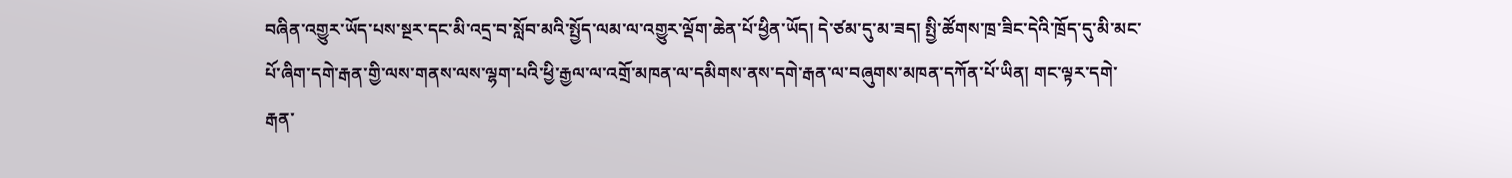བཞིན་འགྱུར་ཡོད་པས་སྔར་དང་མི་འདྲ་བ་སློབ་མའི་སྤྱོད་ལམ་ལ་འགྱུར་ལྡོག་ཆེན་པོ་ཕྱིན་ཡོད། དེ་ཙམ་དུ་མ་ཟད། སྤྱི་ཚོགས་ཁྲ་ཟིང་དེའི་ཁྲོད་དུ་མི་མང་པོ་ཞིག་དགེ་རྒན་གྱི་ལས་གནས་ལས་ལྷག་པའི་ཕྱི་རྒྱལ་ལ་འགྲོ་མཁན་ལ་དམིགས་ནས་དགེ་རྒན་ལ་བཞུགས་མཁན་དཀོན་པོ་ཡིན། གང་ལྟར་དགེ་རྒན་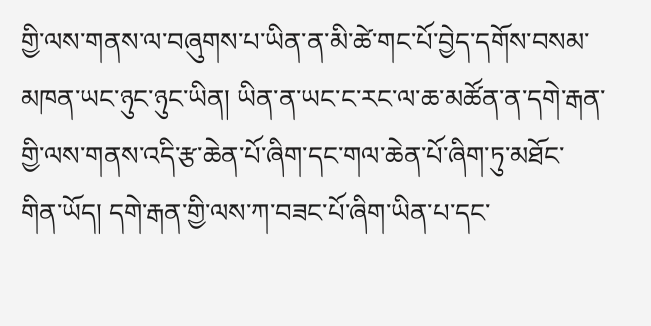གྱི་ལས་གནས་ལ་བཞུགས་པ་ཡིན་ན་མི་ཚེ་གང་པོ་བྱེད་དགོས་བསམ་མཁན་ཡང་ཉུང་ཉུང་ཡིན། ཡིན་ན་ཡང་ང་རང་ལ་ཆ་མཚོན་ན་དགེ་རྒན་གྱི་ལས་གནས་འདི་རྩ་ཆེན་པོ་ཞིག་དང་གལ་ཆེན་པོ་ཞིག་ཏུ་མཐོང་གིན་ཡོད། དགེ་རྒན་གྱི་ལས་ཀ་བཟང་པོ་ཞིག་ཡིན་པ་དང་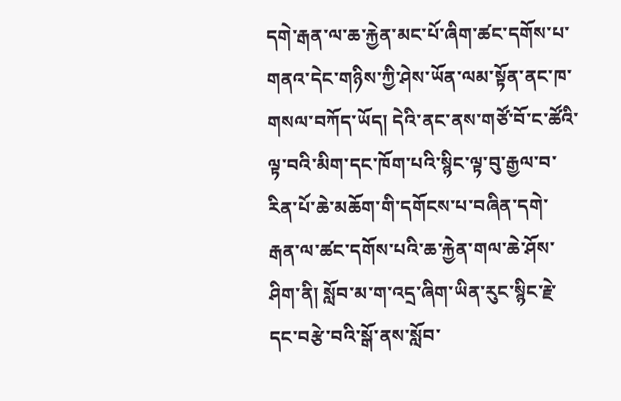དགེ་རྒན་ལ་ཆ་རྐྱེན་མང་པོ་ཞིག་ཚང་དགོས་པ་གནའ་དེང་གཉིས་ཀྱི་ཤེས་ཡོན་ལམ་སྟོན་ནང་ཁ་གསལ་བཀོད་ཡོད། དེའི་ནང་ནས་གཙོ་བོ་ང་ཚོའི་ལྟ་བའི་མིག་དང་ཁོག་པའི་སྙིང་ལྟ་བུ་རྒྱལ་བ་རིན་པོ་ཆེ་མཆོག་གི་དགོངས་པ་བཞིན་དགེ་རྒན་ལ་ཚང་དགོས་པའི་ཆ་རྐྱེན་གལ་ཆེ་ཤོས་ཤིག་ནི། སློབ་མ་ག་འདྲ་ཞིག་ཡིན་རུང་སྙིང་རྗེ་དང་བརྩེ་བའི་སྒོ་ནས་སློབ་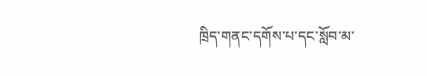ཁྲིད་གནང་དགོས་པ་དང་སློབ་མ་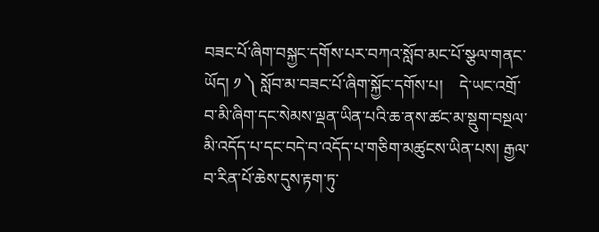བཟང་པོ་ཞིག་བསྐྱང་དགོས་པར་བཀའ་སློབ་མང་པོ་སྩལ་གནང་ཡོད། ༡ ༽ སློབ་མ་བཟང་པོ་ཞིག་སྐྱོང་དགོས་པ།    དེ་ཡང་འགྲོ་བ་མི་ཞིག་དང་སེམས་ལྡན་ཡིན་པའི་ཆ་ནས་ཚང་མ་སྡུག་བསྔལ་མི་འདོད་པ་དང་བདེ་བ་འདོད་པ་གཅིག་མཚུངས་ཡིན་པས། རྒྱལ་བ་རིན་པོ་ཆེས་དུས་རྟག་ཏུ་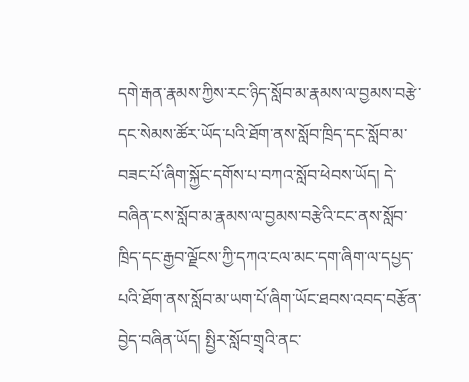དགེ་རྒན་རྣམས་ཀྱིས་རང་ཉིད་སློབ་མ་རྣམས་ལ་བྱམས་བརྩེ་དང་སེམས་ཚོར་ཡོད་པའི་ཐོག་ནས་སློབ་ཁྲིད་དང་སློབ་མ་བཟང་པོ་ཞིག་སྐྱོང་དགོས་པ་བཀའ་སློབ་ཕེབས་ཡོད། དེ་བཞིན་ངས་སློབ་མ་རྣམས་ལ་བྱམས་བརྩེའི་ངང་ནས་སློབ་ཁྲིད་དང་རྒྱབ་ལྗོངས་ཀྱི་དཀའ་ངལ་མང་དག་ཞིག་ལ་དཔྱད་པའི་ཐོག་ནས་སློབ་མ་ཡག་པོ་ཞིག་ཡོང་ཐབས་འབད་བརྩོན་བྱེད་བཞིན་ཡོད། སྤྱིར་སློབ་གྲྭའི་ནང་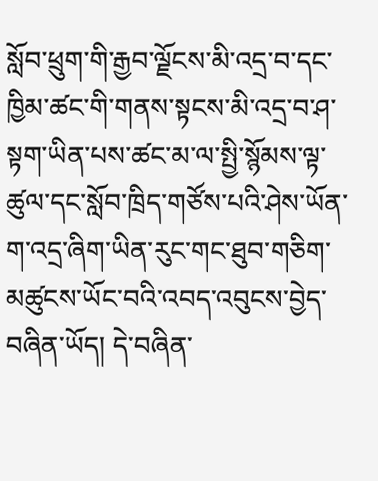སློབ་ཕྲུག་གི་རྒྱབ་ལྗོངས་མི་འདྲ་བ་དང་ཁྱིམ་ཚང་གི་གནས་སྟངས་མི་འདྲ་བ་ཤ་སྟག་ཡིན་པས་ཚང་མ་ལ་སྤྱི་སྙོམས་ལྟ་ཚུལ་དང་སློབ་ཁྲིད་གཙོས་པའི་ཤེས་ཡོན་ག་འདྲ་ཞིག་ཡིན་རུང་གང་ཐུབ་གཅིག་མཚུངས་ཡོང་བའི་འབད་འབུངས་བྱེད་བཞིན་ཡོད། དེ་བཞིན་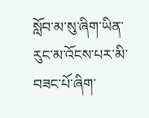སློབ་མ་སུ་ཞིག་ཡིན་རུང་མ་འོངས་པར་མི་བཟང་པོ་ཞིག་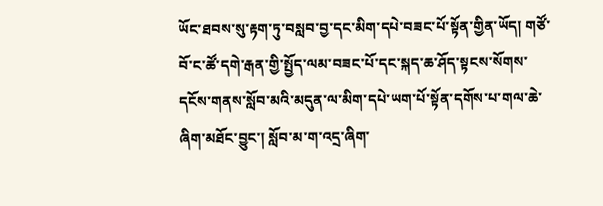ཡོང་ཐབས་སུ་རྟག་ཏུ་བསླབ་བྱ་དང་མིག་དཔེ་བཟང་པོ་སྟོན་གྱིན་ཡོད། གཙོ་བོ་ང་ཚོ་དགེ་རྒན་གྱི་སྤྱོད་ལམ་བཟང་པོ་དང་སྐད་ཆ་ཤོད་སྟངས་སོགས་དངོས་གནས་སློབ་མའི་མདུན་ལ་མིག་དཔེ་ཡག་པོ་སྟོན་དགོས་པ་གལ་ཆེ་ཞིག་མཐོང་བྱུང་། སློབ་མ་ག་འདྲ་ཞིག་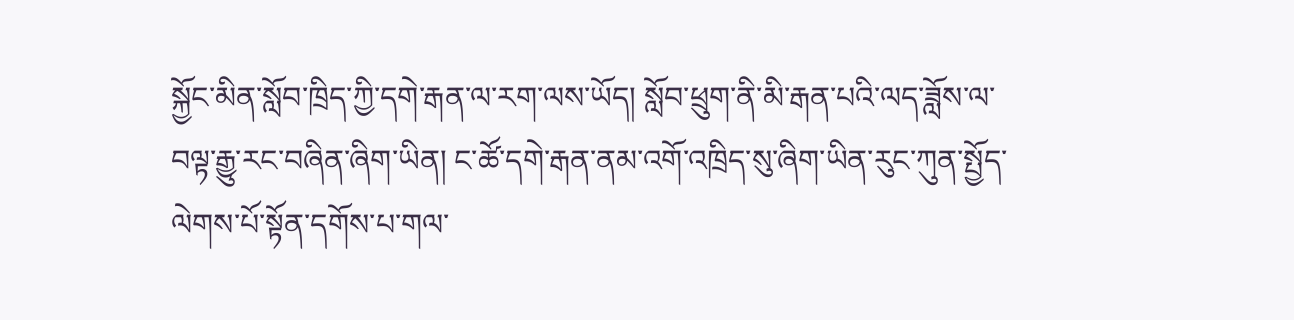སྐྱོང་མིན་སློབ་ཁྲིད་ཀྱི་དགེ་རྒན་ལ་རག་ལས་ཡོད། སློབ་ཕྲུག་ནི་མི་རྒན་པའི་ལད་ཟློས་ལ་བལྟ་རྒྱུ་རང་བཞིན་ཞིག་ཡིན། ང་ཚོ་དགེ་རྒན་ནམ་འགོ་འཁྲིད་སུ་ཞིག་ཡིན་རུང་ཀུན་སྤྱོད་ལེགས་པོ་སྟོན་དགོས་པ་གལ་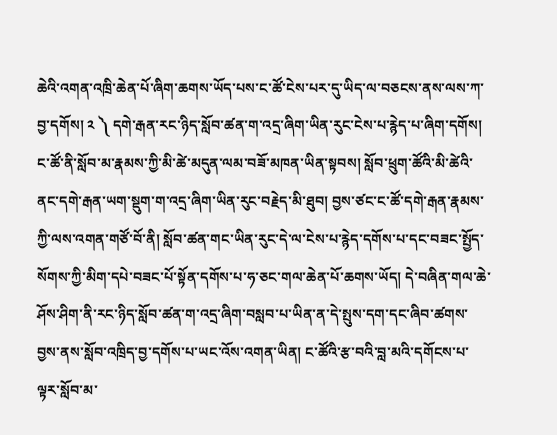ཆེའི་འགན་འཁྲི་ཆེན་པོ་ཞིག་ཆགས་ཡོད་པས་ང་ཚོ་ངེས་པར་དུ་ཡིད་ལ་བཅངས་ནས་ལས་ཀ་བྱ་དགོས། ༢ ༽ དགེ་རྒན་རང་ཉིད་སློབ་ཚན་ག་འདྲ་ཞིག་ཡིན་རུང་ངེས་པ་རྙེད་པ་ཞིག་དགོས།    ང་ཚོ་ནི་སློབ་མ་རྣམས་ཀྱི་མི་ཚེ་མདུན་ལམ་བཟོ་མཁན་ཡིན་སྟབས། སློབ་ཕྲུག་ཚོའི་མི་ཚེའི་ནང་དགེ་རྒན་ཡག་སྡུག་ག་འདྲ་ཞིག་ཡིན་རུང་བརྗེད་མི་ཐུབ། བྱས་ཙང་ང་ཚོ་དགེ་རྒན་རྣམས་ཀྱི་ལས་འགན་གཙོ་བོ་ནི། སློབ་ཚན་གང་ཡིན་རུང་དེ་ལ་ངེས་པ་རྙེད་དགོས་པ་དང་བཟང་སྤྱོད་སོགས་ཀྱི་མིག་དཔེ་བཟང་པོ་སྟོན་དགོས་པ་ཧ་ཅང་གལ་ཆེན་པོ་ཆགས་ཡོད། དེ་བཞིན་གལ་ཆེ་ཤོས་ཤིག་ནི་རང་ཉིད་སློབ་ཚན་ག་འདྲ་ཞིག་བསླབ་པ་ཡིན་ན་དེ་སྤུས་དག་དང་ཞིབ་ཚགས་བྱས་ནས་སློབ་འཁྲིད་བྱ་དགོས་པ་ཡང་འོས་འགན་ཡིན། ང་ཚོའི་རྩ་བའི་བླ་མའི་དགོངས་པ་ལྟར་སློབ་མ་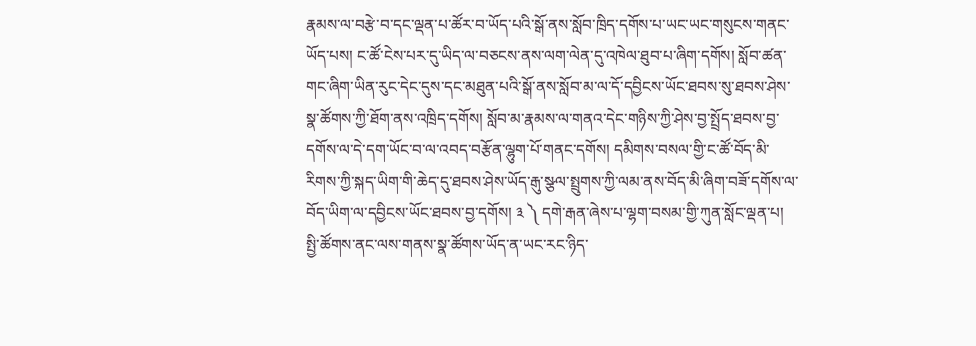རྣམས་ལ་བརྩེ་བ་དང་ལྡན་པ་ཚོར་བ་ཡོད་པའི་སྒོ་ནས་སློབ་ཁྲིད་དགོས་པ་ཡང་ཡང་གསུངས་གནང་ཡོད་པས། ང་ཚོ་ངེས་པར་དུ་ཡིད་ལ་བཅངས་ནས་ལག་ལེན་དུ་འཁེལ་ཐུབ་པ་ཞིག་དགོས། སློབ་ཚན་གང་ཞིག་ཡིན་རུང་དེང་དུས་དང་མཐུན་པའི་སྒོ་ནས་སློབ་མ་ལ་དོ་དབྱིངས་ཡོང་ཐབས་སུ་ཐབས་ཤེས་སྣ་ཚོགས་ཀྱི་ཐོག་ནས་འཁྲིད་དགོས། སློབ་མ་རྣམས་ལ་གནའ་དེང་གཉིས་ཀྱི་ཤེས་བྱ་སྤྲོད་ཐབས་བྱ་དགོས་ལ་དེ་དག་ཡོང་བ་ལ་འབད་བརྩོན་ལྷུག་པོ་གནང་དགོས། དམིགས་བསལ་གྱི་ང་ཚོ་བོད་མི་རིགས་ཀྱི་སྐད་ཡིག་གི་ཆེད་དུ་ཐབས་ཤེས་ཡོད་རྒུ་སྩལ་སྤྲུགས་ཀྱི་ལམ་ནས་བོད་མི་ཞིག་བཟོ་དགོས་ལ་བོད་ཡིག་ལ་དབྱིངས་ཡོང་ཐབས་བྱ་དགོས། ༣ ༽ དགེ་རྒན་ཞེས་པ་ལྷག་བསམ་གྱི་ཀུན་སློང་ལྡན་པ།    སྤྱི་ཚོགས་ནང་ལས་གནས་སྣ་ཚོགས་ཡོད་ན་ཡང་རང་ཉིད་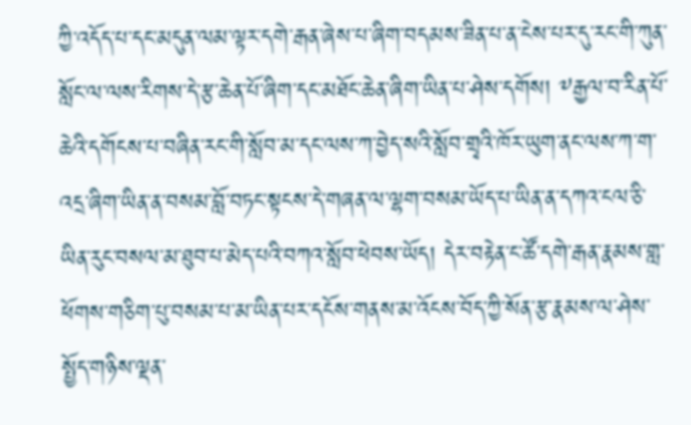ཀྱི་འདོད་པ་དང་མདུན་ལམ་ལྟར་དགེ་རྒན་ཞེས་པ་ཞིག་བདམས་ཟིན་པ་ན་ངེས་པར་དུ་རང་གི་ཀུན་སློང་ལ་ལས་རིགས་དེ་རྩ་ཆེན་པོ་ཞིག་དང་མཐོང་ཆེན་ཞིག་ཡིན་པ་ཤེས་དགོས། ༸རྒྱལ་བ་རིན་པོ་ཆེའི་དགོངས་པ་བཞིན་རང་གི་སློབ་མ་དང་ལས་ཀ་བྱེད་སའི་སློབ་གྲྭའི་ཁོར་ཡུག་ནང་ལས་ཀ་ག་འདྲ་ཞིག་ཡིན་ན་བསམ་བློ་བཏང་སྟངས་དེ་གཞན་ལ་ལྷག་བསམ་ཡོད་པ་ཡིན་ན་དཀའ་ངལ་ཅི་ཡིན་རུང་བསལ་མ་ཐུབ་པ་མེད་པའི་བཀའ་སློབ་ཕེབས་ཡོད། དེར་བརྟེན་ང་ཚོ་དགེ་རྒན་རྣམས་གླ་ཕོགས་གཅིག་པུ་བསམ་པ་མ་ཡིན་པར་དངོས་གནས་མ་འོངས་བོད་ཀྱི་སོན་རྩ་རྣམས་ལ་ཤེས་སྤྱོད་གཉིས་ལྡན་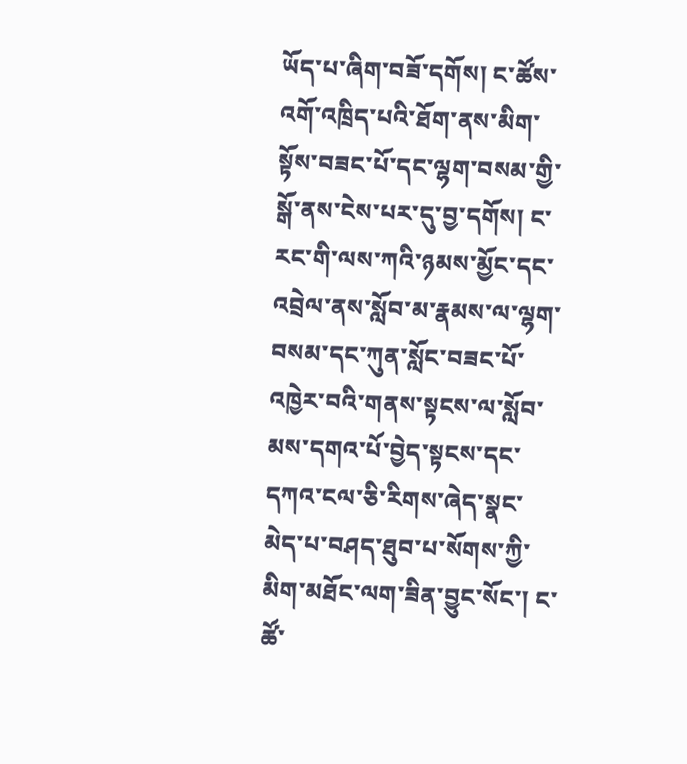ཡོད་པ་ཞིག་བཟོ་དགོས། ང་ཚོས་འགོ་འཁྲིད་པའི་ཐོག་ནས་མིག་སྟོས་བཟང་པོ་དང་ལྷག་བསམ་གྱི་སྒོ་ནས་ངེས་པར་དུ་བྱ་དགོས། ང་རང་གི་ལས་ཀའི་ཉམས་མྱོང་དང་འབྲེལ་ནས་སློབ་མ་རྣམས་ལ་ལྷག་བསམ་དང་ཀུན་སློང་བཟང་པོ་འཁྱེར་བའི་གནས་སྟངས་ལ་སློབ་མས་དགའ་པོ་བྱེད་སྟངས་དང་དཀའ་ངལ་ཅི་རིགས་ཞེད་སྣང་མེད་པ་བཤད་ཐུབ་པ་སོགས་ཀྱི་མིག་མཐོང་ལག་ཟིན་བྱུང་སོང་། ང་ཚོ་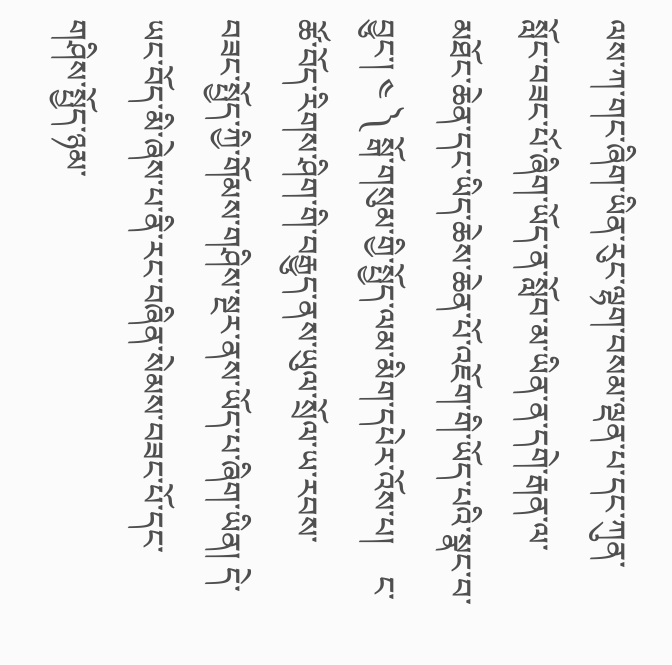ལས་ཀ་གང་ཞིག་ཡིན་རུང་ལྷག་བསམ་ལྡན་པ་དང་ཀུན་སློང་བཟང་པོ་ཞིག་ཡོད་ན་སློབ་མ་ཡིན་ན་དགེ་རྒན་ལ་མཐོང་ཆེན་དང་ཡིད་ཆེས་ཆེན་པོ་འཇོག་གི་ཡོད་པའི་སྣང་བ་བྱུང་། ༤ ༽ སྒོ་གསུམ་གྱི་སྤྱོད་ལམ་མིག་དཔེར་འོས་པ།    ང་ཚོ་བོད་རིགས་ཤིག་གི་བརྒྱུད་ནས་ཡུལ་སྲོལ་ཡ་རབས་བཟང་སྤྱོད་ཀྱི་གོམས་གཤིས་སྔར་ནས་ཡོད་པ་ཞིག་ཡིན། དེ་ཡང་བོད་མི་ཞེས་པ་ནི་རང་བཞིན་སེམས་བཟང་པོ་དང་གཤིས་སྤྱོད་ཉམ་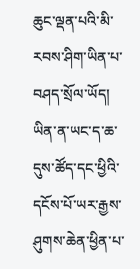ཆུང་ལྡན་པའི་མི་རབས་ཤིག་ཡིན་པ་བཤད་སྲོལ་ཡོད། ཡིན་ན་ཡང་ད་ཆ་དུས་ཚོད་དང་ཕྱིའི་དངོས་པོ་ཡར་རྒྱས་ཤུགས་ཆེན་ཕྱིན་པ་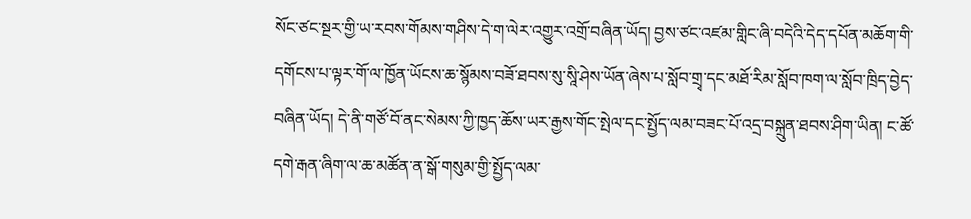སོང་ཙང་སྔར་གྱི་ཡ་རབས་གོམས་གཤིས་དེ་ག་ལེར་འགྱུར་འགྲོ་བཞིན་ཡོད། བྱས་ཙང་འཛམ་གླིང་ཞི་བདེའི་དེད་དཔོན་མཆོག་གི་དགོངས་པ་ལྟར་གོ་ལ་ཁྱོན་ཡོངས་ཆ་སྙོམས་བཟོ་ཐབས་སུ་སཱི་ཤེས་ཡོན་ཞེས་པ་སློབ་གྲྭ་དང་མཐོ་རིམ་སློབ་ཁག་ལ་སློབ་ཁྲིད་བྱེད་བཞིན་ཡོད། དེ་ནི་གཙོ་བོ་ནང་སེམས་ཀྱི་ཁྱད་ཆོས་ཡར་རྒྱས་གོང་སྤེལ་དང་སྤྱོད་ལམ་བཟང་པོ་འདྲ་བསྐྲུན་ཐབས་ཤིག་ཡིན། ང་ཚོ་དགེ་རྒན་ཞིག་ལ་ཆ་མཚོན་ན་སྒོ་གསུམ་གྱི་སྤྱོད་ལམ་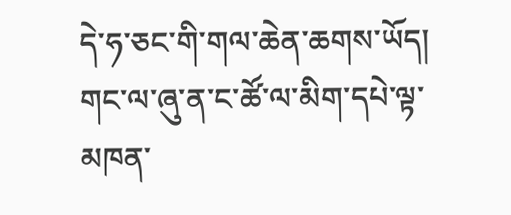དེ་ཧ་ཅང་གི་གལ་ཆེན་ཆགས་ཡོད། གང་ལ་ཞུ་ན་ང་ཚོ་ལ་མིག་དཔེ་ལྟ་མཁན་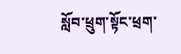སློབ་ཕྲུག་སྟོང་ཕྲག་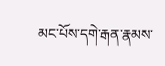མང་པོས་དགེ་རྒན་རྣམས་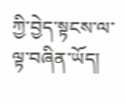ཀྱི་བྱེད་སྟངས་ལ་ལྟ་བཞིན་ཡོད།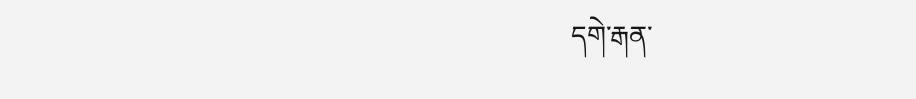དགེ་རྒན་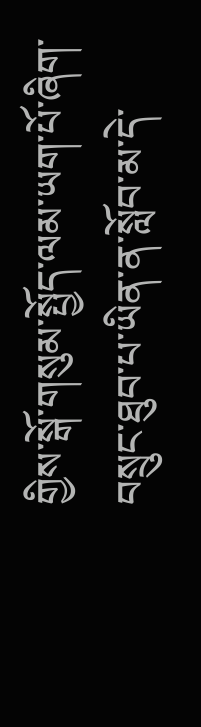གྱིས་སྒོ་གསུམ་སྤྱོད་ལམ་ཡག་པོ་ཞིག་བསྲུང་ཐུབ་པ་ཡིན་ན་སློབ་མ་དེ་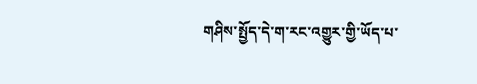གཤིས་སྤྱོད་དེ་ག་རང་འགྱུར་གྱི་ཡོད་པ་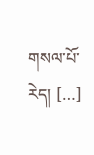གསལ་པོ་རེད། […]